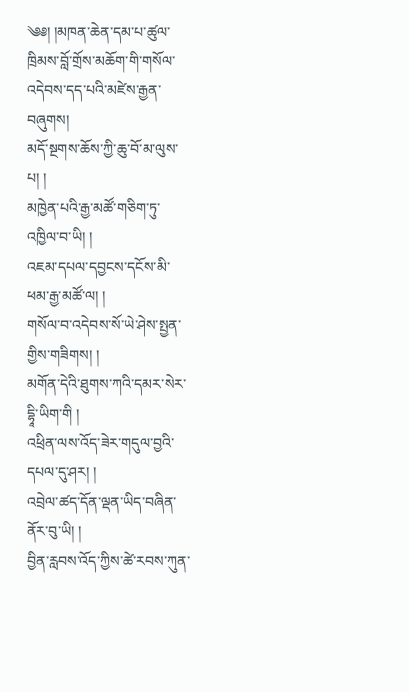༄༅། །མཁན་ཆེན་དམ་པ་ཚུལ་ཁྲིམས་བློ་གྲོས་མཆོག་གི་གསོལ་འདེབས་དད་པའི་མཛེས་རྒྱན་བཞུགས།
མདོ་སྔགས་ཆོས་ཀྱི་ཆུ་བོ་མ་ལུས་པ། །
མཁྱེན་པའི་རྒྱ་མཚོ་གཅིག་ཏུ་འཁྱིལ་བ་ཡི། །
འཇམ་དཔལ་དབྱངས་དངོས་མི་ཕམ་རྒྱ་མཚོ་ལ། །
གསོལ་བ་འདེབས་སོ་ཡེ་ཤེས་སྤྱན་གྱིས་གཟིགས། །
མགོན་དེའི་ཐུགས་ཀའི་དམར་སེར་དྷཱི་ཡིག་གི །
འཕྲིན་ལས་འོད་ཟེར་གདུལ་བྱའི་དཔལ་དུ་ཤར། །
འབྲེལ་ཚད་དོན་ལྡན་ཡིད་བཞིན་ནོར་བུ་ཡི། །
བྱིན་རླབས་འོད་ཀྱིས་ཚེ་རབས་ཀུན་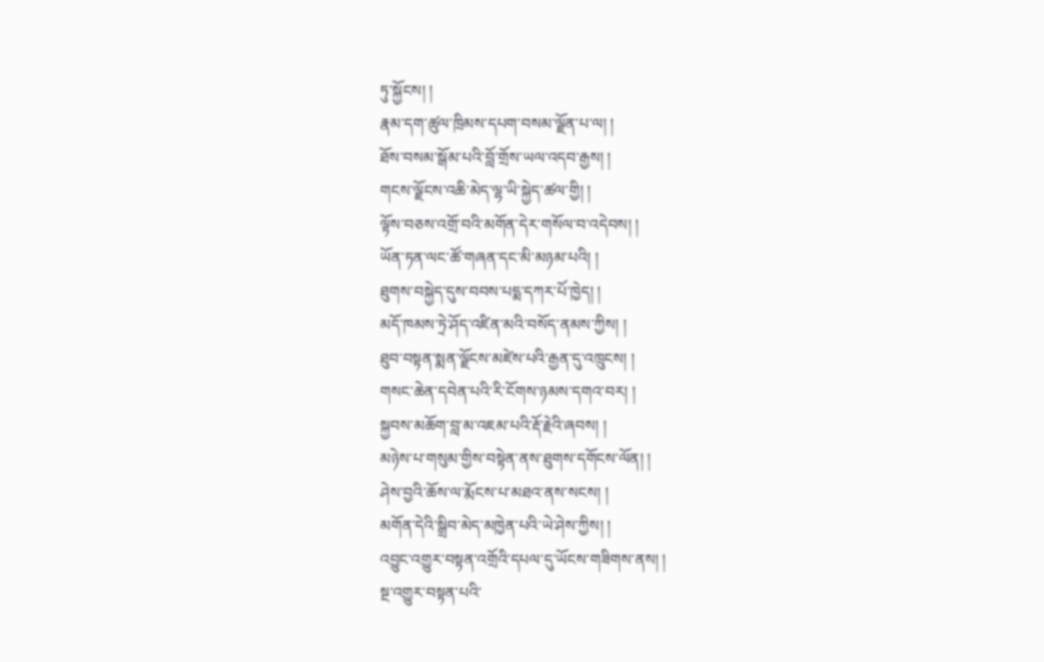ཏུ་སྐྱོངས། །
རྣམ་དག་ཚུལ་ཁྲིམས་དཔག་བསམ་ལྗོན་པ་ལ། །
ཐོས་བསམ་སྒོམ་པའི་བློ་གྲོས་ཡལ་འདབ་རྒྱས། །
གངས་ལྗོངས་འཆི་མེད་ལྷ་ཡི་སྐྱེད་ཚལ་གྱི། །
ལྟོས་བཅས་འགྲོ་བའི་མགོན་དེར་གསོལ་བ་འདེབས། །
ཡོན་ཏན་ལང་ཚོ་གཞན་དང་མི་མཉམ་པའི། །
ཐུགས་བསྐྱེད་དུས་བབས་པདྨ་དཀར་པོ་ཁྱེད། །
མདོ་ཁམས་ཏྲེ་ཤོད་འཛིན་མའི་བསོད་ནམས་ཀྱིས། །
ཐུབ་བསྟན་སྨན་ལྗོངས་མཛེས་པའི་རྒྱན་དུ་འཁྲུངས། །
གསང་ཆེན་དབེན་པའི་རི་ངོགས་ཉམས་དགའ་བར། །
སྐྱབས་མཆོག་བླ་མ་འཇམ་པའི་རྡོ་རྗེའི་ཞབས། །
མཉེས་པ་གསུམ་གྱིས་བསྟེན་ནས་ཐུགས་དགོངས་ལོན། །
ཤེས་བྱའི་ཆོས་ལ་རྨོངས་པ་མཐའ་ནས་སངས། །
མགོན་དེའི་སྒྲིབ་མེད་མཁྱེན་པའི་ཡེ་ཤེས་ཀྱིས། །
འབྱུང་འགྱུར་བསྟན་འགྲོའི་དཔལ་དུ་ཡོངས་གཟིགས་ནས། །
སྔ་འགྱུར་བསྟན་པའི་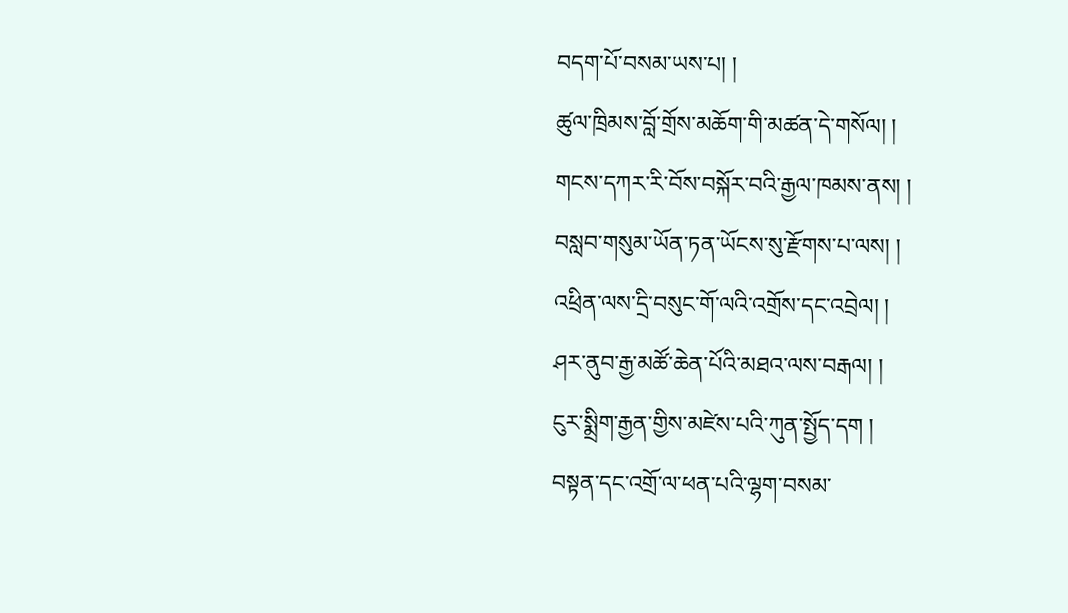བདག་པོ་བསམ་ཡས་པ། །
ཚུལ་ཁྲིམས་བློ་གྲོས་མཆོག་གི་མཚན་དེ་གསོལ། །
གངས་དཀར་རི་བོས་བསྐོར་བའི་རྒྱལ་ཁམས་ནས། །
བསླབ་གསུམ་ཡོན་ཏན་ཡོངས་སུ་རྫོགས་པ་ལས། །
འཕྲིན་ལས་དྲི་བསུང་གོ་ལའི་འགྲོས་དང་འབྲེལ། །
ཤར་ནུབ་རྒྱ་མཚོ་ཆེན་པོའི་མཐའ་ལས་བརྒལ། །
ངུར་སྨྲིག་རྒྱན་གྱིས་མཛེས་པའི་ཀུན་སྤྱོད་དག །
བསྟན་དང་འགྲོ་ལ་ཕན་པའི་ལྷག་བསམ་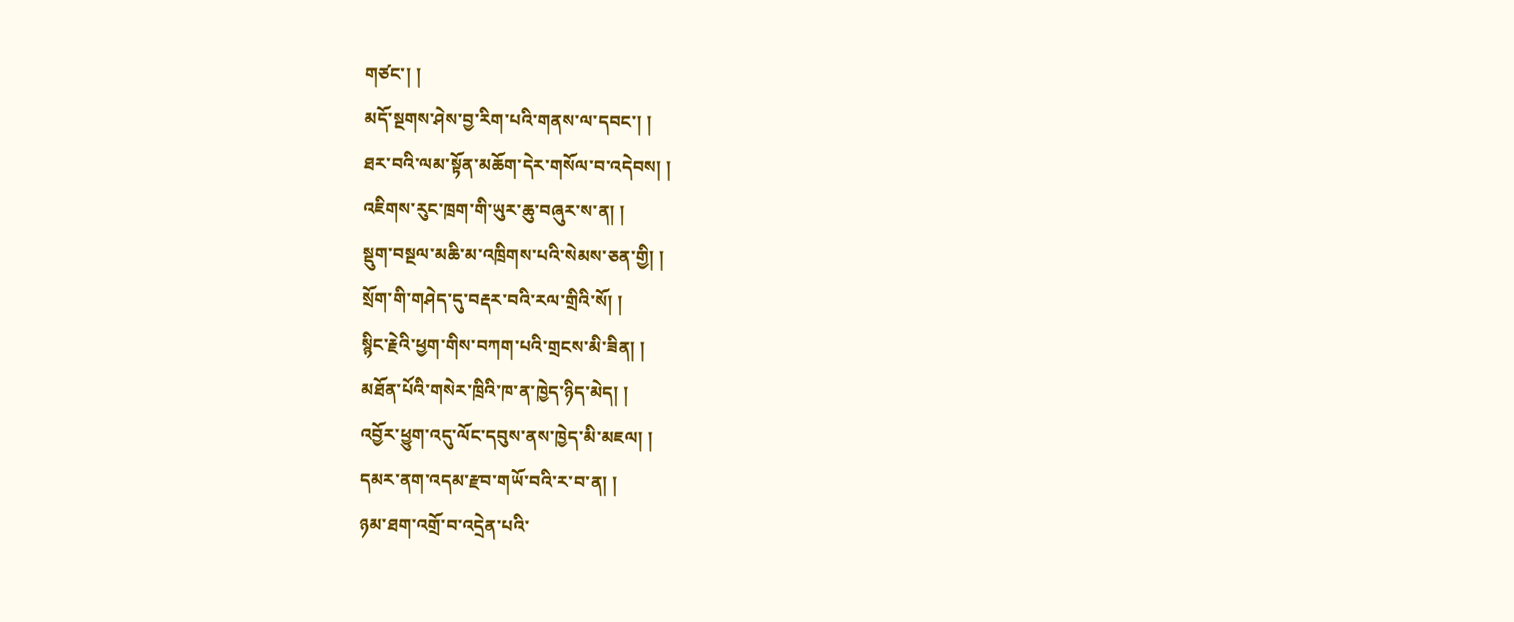གཙང་། །
མདོ་སྔགས་ཤེས་བྱ་རིག་པའི་གནས་ལ་དབང་། །
ཐར་བའི་ལམ་སྟོན་མཆོག་དེར་གསོལ་བ་འདེབས། །
འཇིགས་རུང་ཁྲག་གི་ཡུར་ཆུ་བཞུར་ས་ན། །
སྡུག་བསྔལ་མཆི་མ་འཁྲིགས་པའི་སེམས་ཅན་གྱི། །
སྲོག་གི་གཤེད་དུ་བརྡར་བའི་རལ་གྲིའི་སོ། །
སྙིང་རྗེའི་ཕྱག་གིས་བཀག་པའི་གྲངས་མི་ཟིན། །
མཐོན་པོའི་གསེར་ཁྲིའི་ཁ་ན་ཁྱེད་ཉིད་མེད། །
འབྱོར་ཕྱུག་འདུ་ལོང་དབུས་ནས་ཁྱེད་མི་མཇལ། །
དམར་ནག་འདམ་རྫབ་གཡོ་བའི་ར་བ་ན། །
ཉམ་ཐག་འགྲོ་བ་འདྲེན་པའི་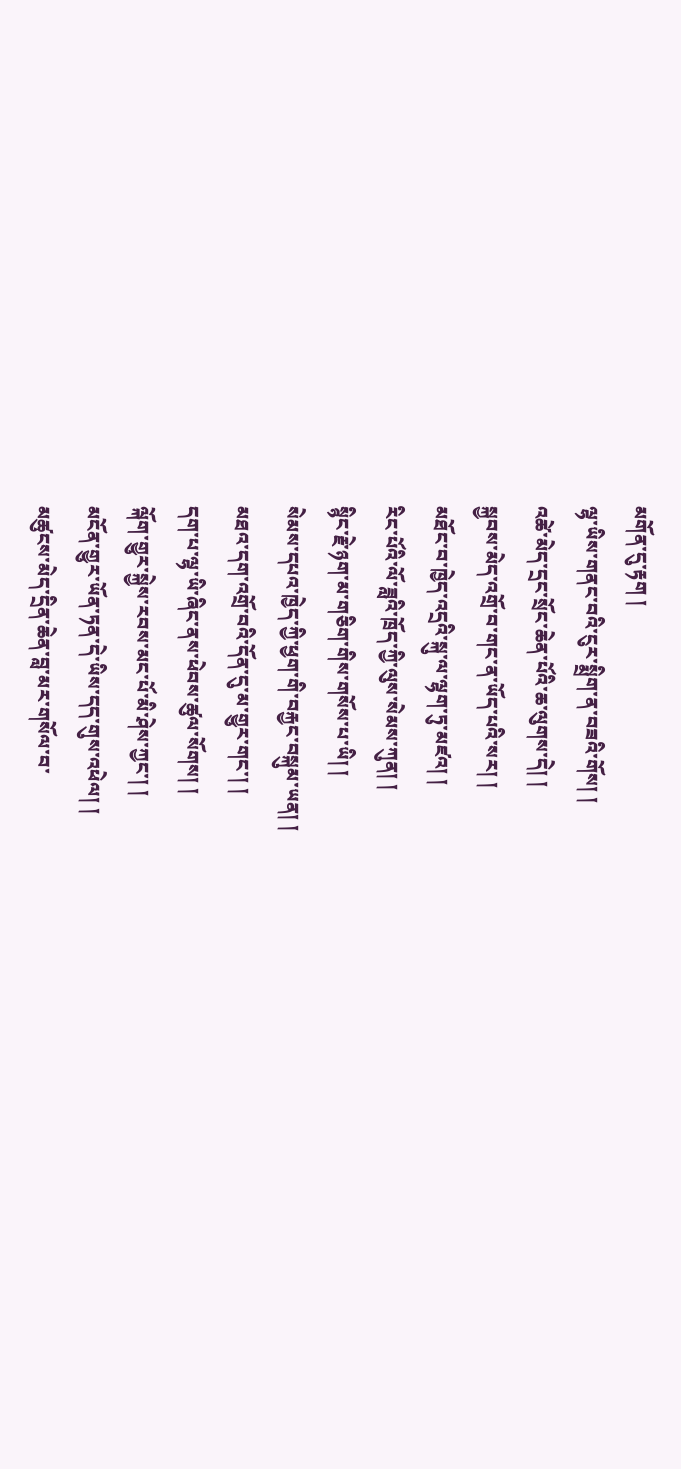མགོན་དུ་རྟག །
ལྷ་ཡིས་གནང་བའི་ངུར་སྨྲིག་ན་བཟའི་གོས། །
འཚེ་མེད་དྲང་སྲོང་ཆེན་པོའི་ཆ་ལུགས་དེ། །
སྐྱབས་མེད་འགྲོ་བ་གང་ན་ཡོད་པའི་སར། །
མཐོང་བ་ཁྱེད་འདྲའི་སྐུ་ལ་ལྷག་ཏུ་མཛའ། །
རིང་པོའི་ལོ་ཟླའི་ཁྲོད་ཀྱི་ལུས་སེམས་ཀུན། །
སྙིང་རྗེ་ཉག་མ་གཅིག་གིས་གསོས་པ་ཡི། །
སེམས་དཔའ་ཁྱེད་ཀྱི་ཕྱག་གི་བརྐྱང་བསྐུམ་ཡན། །
མཐའ་དག་འགྲོ་བའི་དོན་དུ་མ་གྱུར་གང་། །
དག་པ་ལྷ་ཡི་ཞིང་ནས་ཕེབས་ཚུལ་སོགས། །
ལྐོག་གྱུར་སྐྱེས་རབས་མང་པོ་མི་ཤེས་ཀྱང་། །
མངོན་གྱུར་ཡོན་ཏན་དེ་ཡིས་དད་གུས་འཕེལ། །
མཚུངས་མེད་དྲིན་ཆེན་བླ་མར་གསོལ་བ་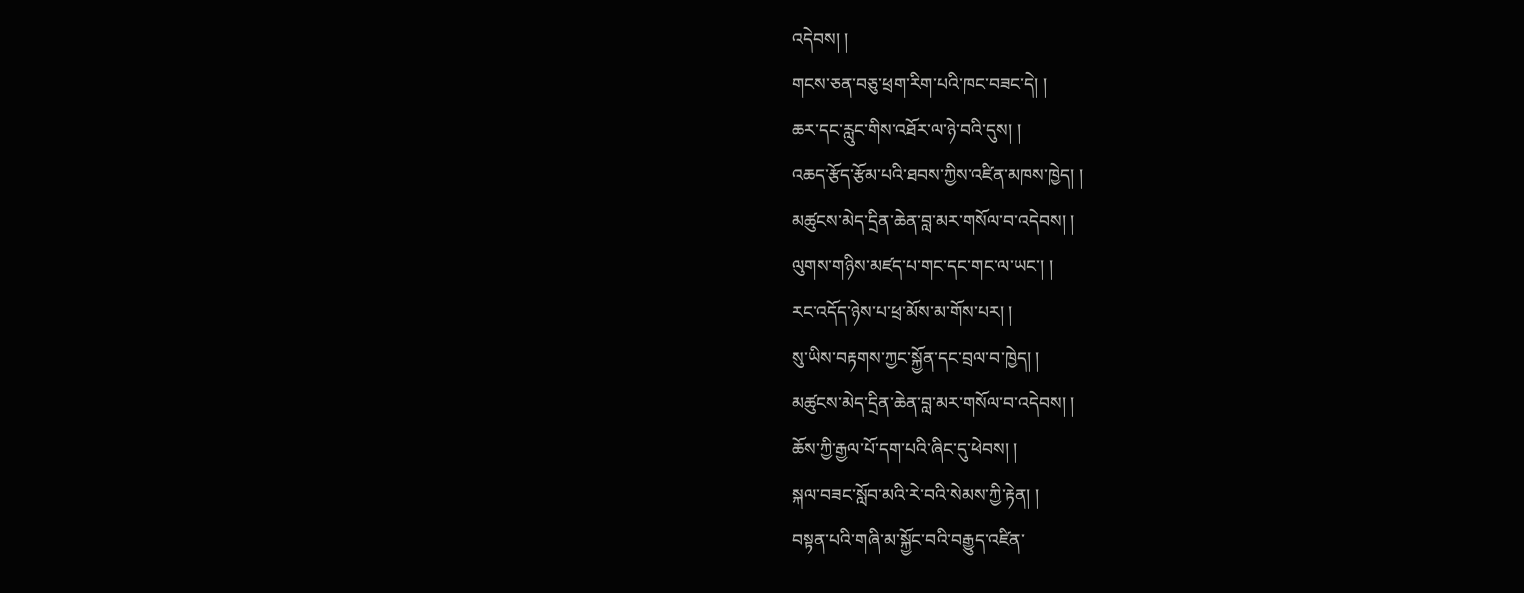འདེབས། །
གངས་ཅན་བཅུ་ཕྲག་རིག་པའི་ཁང་བཟང་དེ། །
ཆར་དང་རླུང་གིས་འཐོར་ལ་ཉེ་བའི་དུས། །
འཆད་རྩོད་རྩོམ་པའི་ཐབས་ཀྱིས་འཛིན་མཁས་ཁྱེད། །
མཚུངས་མེད་དྲིན་ཆེན་བླ་མར་གསོལ་བ་འདེབས། །
ལུགས་གཉིས་མཛད་པ་གང་དང་གང་ལ་ཡང་། །
རང་འདོད་ཉེས་པ་ཕྲ་མོས་མ་གོས་པར། །
སུ་ཡིས་བརྟགས་ཀྱང་སྐྱོན་དང་བྲལ་བ་ཁྱེད། །
མཚུངས་མེད་དྲིན་ཆེན་བླ་མར་གསོལ་བ་འདེབས། །
ཆོས་ཀྱི་རྒྱལ་པོ་དག་པའི་ཞིང་དུ་ཕེབས། །
སྐལ་བཟང་སློབ་མའི་རེ་བའི་སེམས་ཀྱི་རྟེན། །
བསྟན་པའི་གཞི་མ་སྐྱོང་བའི་བརྒྱུད་འཛིན་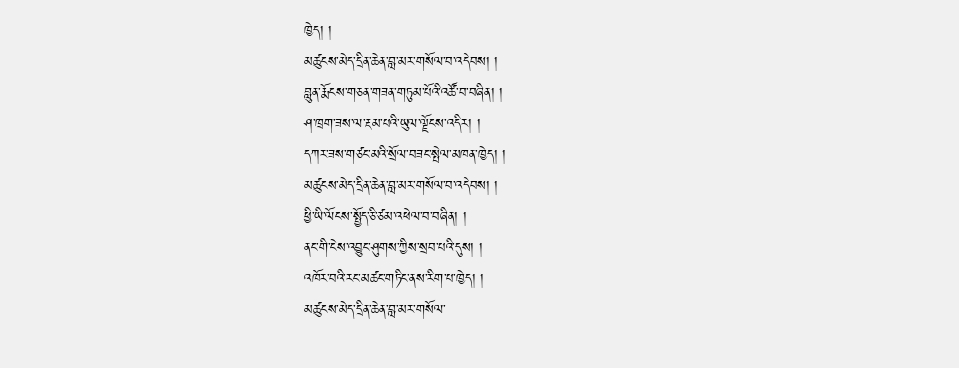ཁྱེད། །
མཚུངས་མེད་དྲིན་ཆེན་བླ་མར་གསོལ་བ་འདེབས། །
བླུན་རྨོངས་གཅན་གཟན་གཏུམ་པོའི་འཚོ་བ་བཞིན། །
ཤ་ཁྲག་ཟས་ལ་རྔམ་པའི་ཡུལ་ལྗོངས་འདིར། །
དཀར་ཟས་གཙང་མའི་སྲོལ་བཟང་སྤེལ་མཁན་ཁྱེད། །
མཚུངས་མེད་དྲིན་ཆེན་བླ་མར་གསོལ་བ་འདེབས། །
ཕྱི་ཡི་ལོངས་སྤྱོད་ཅི་ཙམ་འཕེལ་བ་བཞིན། །
ནང་གི་ངེས་འབྱུང་ཤུགས་ཀྱིས་སྲབ་པའི་དུས། །
འཁོར་བའི་རང་མཚང་གཏིང་ནས་རིག་པ་ཁྱེད། །
མཚུངས་མེད་དྲིན་ཆེན་བླ་མར་གསོལ་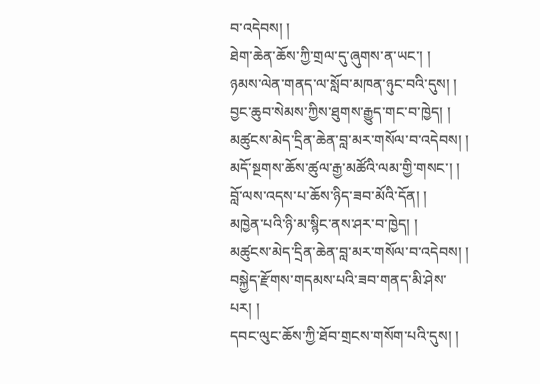བ་འདེབས། །
ཐེག་ཆེན་ཆོས་ཀྱི་གྲལ་དུ་ཞུགས་ན་ཡང་། །
ཉམས་ལེན་གནད་ལ་སློབ་མཁན་ཉུང་བའི་དུས། །
བྱང་ཆུབ་སེམས་ཀྱིས་ཐུགས་རྒྱུད་གང་བ་ཁྱེད། །
མཚུངས་མེད་དྲིན་ཆེན་བླ་མར་གསོལ་བ་འདེབས། །
མདོ་སྔགས་ཆོས་ཚུལ་རྒྱ་མཚོའི་ལམ་གྱི་གསང་། །
བློ་ལས་འདས་པ་ཆོས་ཉིད་ཟབ་མོའི་དོན། །
མཁྱེན་པའི་ཉི་མ་སྙིང་ནས་ཤར་བ་ཁྱེད། །
མཚུངས་མེད་དྲིན་ཆེན་བླ་མར་གསོལ་བ་འདེབས། །
བསྐྱེད་རྫོགས་གདམས་པའི་ཟབ་གནད་མི་ཤེས་པར། །
དབང་ལུང་ཆོས་ཀྱི་ཐོབ་གྲངས་གསོག་པའི་དུས། །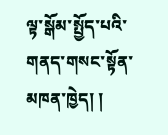ལྟ་སྒོམ་སྤྱོད་པའི་གནད་གསང་སྟོན་མཁན་ཁྱེད། །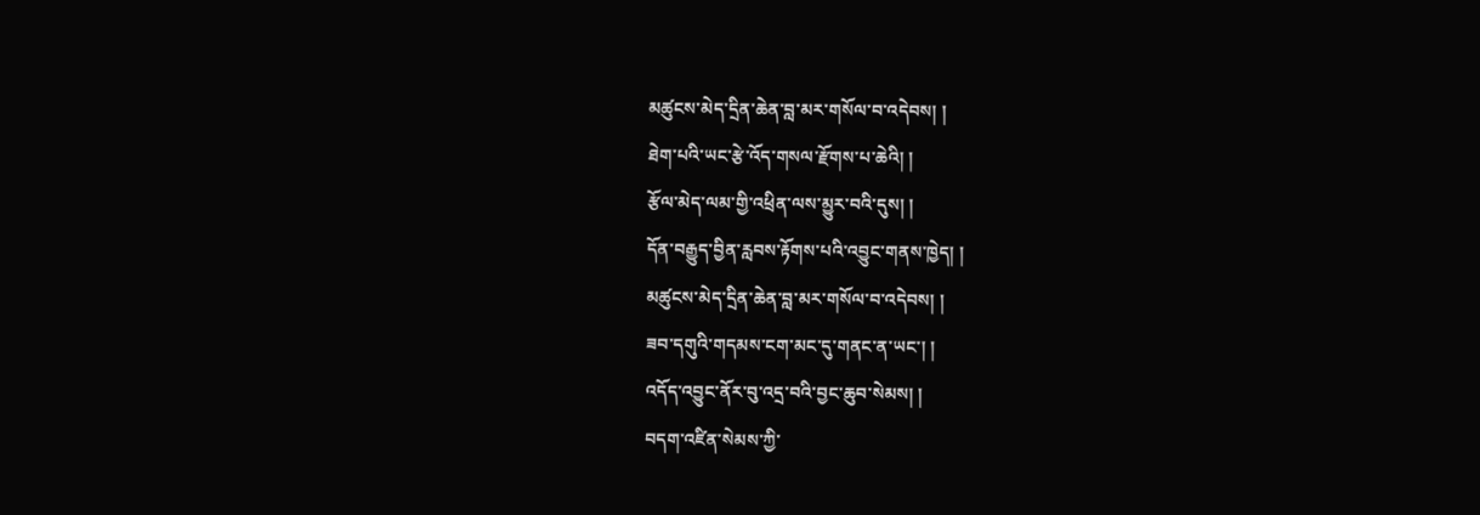མཚུངས་མེད་དྲིན་ཆེན་བླ་མར་གསོལ་བ་འདེབས། །
ཐེག་པའི་ཡང་རྩེ་འོད་གསལ་རྫོགས་པ་ཆེའི། །
རྩོལ་མེད་ལམ་གྱི་འཕྲིན་ལས་མྱུར་བའི་དུས། །
དོན་བརྒྱུད་བྱིན་རླབས་རྟོགས་པའི་འབྱུང་གནས་ཁྱེད། །
མཚུངས་མེད་དྲིན་ཆེན་བླ་མར་གསོལ་བ་འདེབས། །
ཟབ་དགུའི་གདམས་ངག་མང་དུ་གནང་ན་ཡང་། །
འདོད་འབྱུང་ནོར་བུ་འདྲ་བའི་བྱང་ཆུབ་སེམས། །
བདག་འཛིན་སེམས་ཀྱི་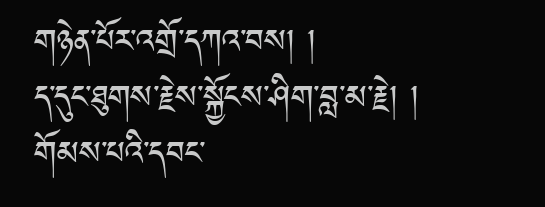གཉེན་པོར་འགྲོ་དཀའ་བས། །
ད་དུང་ཐུགས་རྗེས་སྐྱོངས་ཤིག་བླ་མ་རྗེ། །
གོམས་པའི་དབང་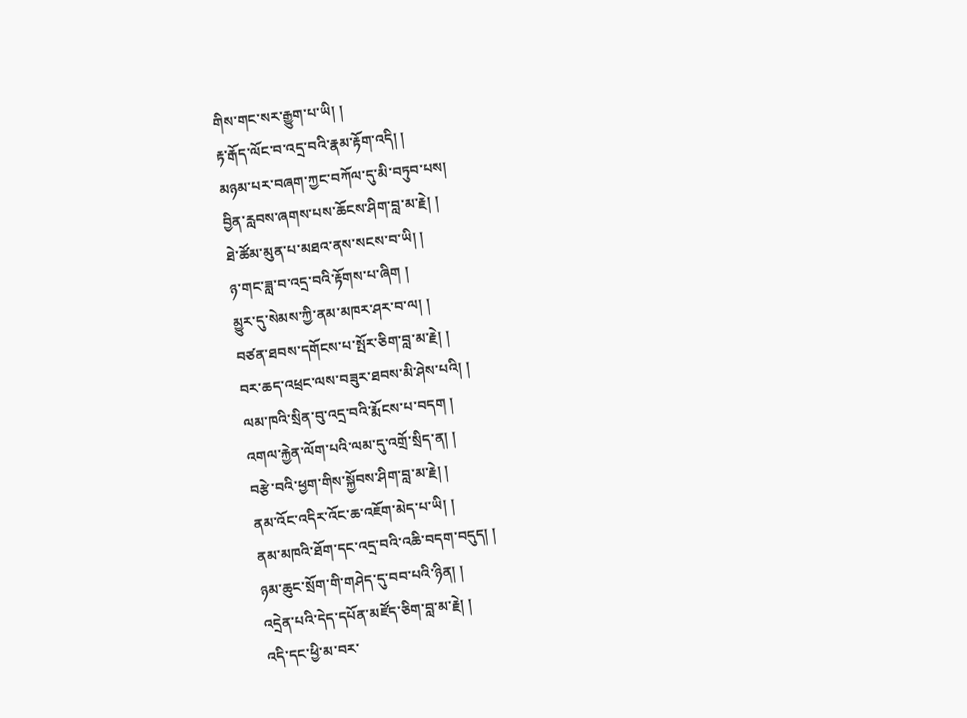གིས་གང་སར་རྒྱུག་པ་ཡི། །
རྟ་རྒོད་ལོང་བ་འདྲ་བའི་རྣམ་རྟོག་འདི། །
མཉམ་པར་བཞག་ཀྱང་བཀོལ་དུ་མི་བཏུབ་པས།
བྱིན་རླབས་ཞགས་པས་ཆོངས་ཤིག་བླ་མ་རྗེ། །
ཐེ་ཚོམ་མུན་པ་མཐའ་ནས་སངས་བ་ཡི། །
ཉ་གང་ཟླ་བ་འདྲ་བའི་རྟོགས་པ་ཞིག །
མྱུར་དུ་སེམས་ཀྱི་ནམ་མཁར་ཤར་བ་ལ། །
བཙན་ཐབས་དགོངས་པ་སྤོར་ཅིག་བླ་མ་རྗེ། །
བར་ཆད་འཕྲང་ལས་བཟུར་ཐབས་མི་ཤེས་པའི། །
ལམ་ཁའི་སྲིན་བུ་འདྲ་བའི་རྨོངས་པ་བདག །
འགལ་རྐྱེན་ལོག་པའི་ལམ་དུ་འགྲོ་སྲིད་ན། །
བརྩེ་བའི་ཕྱག་གིས་སྐྱོབས་ཤིག་བླ་མ་རྗེ། །
ནམ་འོང་འདིར་འོང་ཆ་འཇོག་མེད་པ་ཡི། །
ནམ་མཁའི་ཐོག་དང་འདྲ་བའི་འཆི་བདག་བདུད། །
ཉམ་ཆུང་སྲོག་གི་གཤེད་དུ་བབ་པའི་ཉིན། །
འདྲེན་པའི་དེད་དཔོན་མཛོད་ཅིག་བླ་མ་རྗེ། །
འདི་དང་ཕྱི་མ་བར་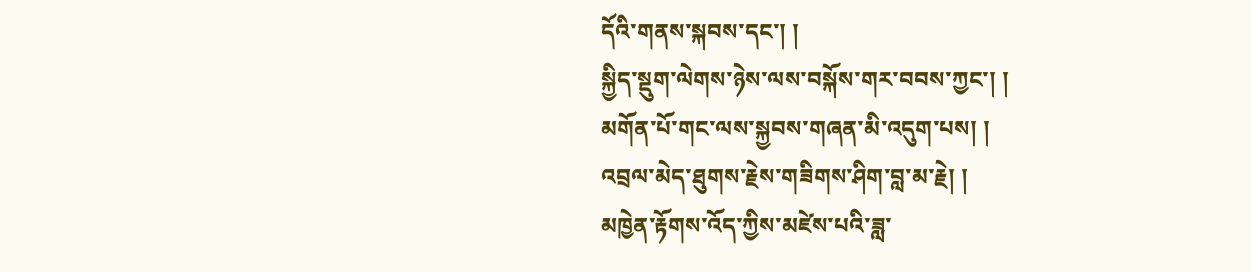དོའི་གནས་སྐབས་དང་། །
སྐྱིད་སྡུག་ལེགས་ཉེས་ལས་བསྐོས་གར་བབས་ཀྱང་། །
མགོན་པོ་གང་ལས་སྐྱབས་གཞན་མི་འདུག་པས། །
འབྲལ་མེད་ཐུགས་རྗེས་གཟིགས་ཤིག་བླ་མ་རྗེ། །
མཁྱེན་རྟོགས་འོད་ཀྱིས་མཛེས་པའི་ཟླ་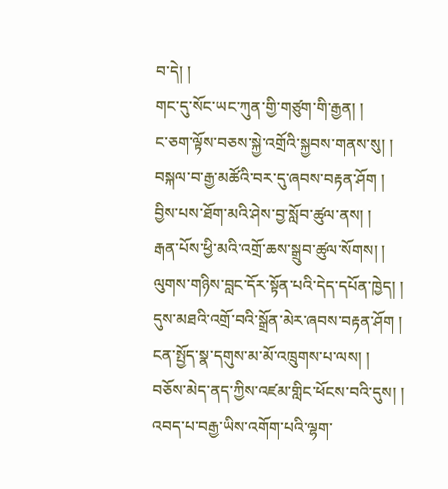བ་དེ། །
གང་དུ་སོང་ཡང་ཀུན་གྱི་གཙུག་གི་རྒྱན། །
ང་ཅག་ལྟོས་བཅས་སྐྱེ་འགྲོའི་སྐྱབས་གནས་སུ། །
བསྐལ་བ་རྒྱ་མཚོའི་བར་དུ་ཞབས་བརྟན་ཤོག །
བྱིས་པས་ཐོག་མའི་ཤེས་བྱ་སློབ་ཚུལ་ནས། །
རྒན་པོས་ཕྱི་མའི་འགྲོ་ཆས་སྒྲུབ་ཚུལ་སོགས། །
ལུགས་གཉིས་བླང་དོར་སྟོན་པའི་དེད་དཔོན་ཁྱེད། །
དུས་མཐའི་འགྲོ་བའི་སྒྲོན་མེར་ཞབས་བརྟན་ཤོག །
ངན་སྤྱོད་སྣ་དགུས་མ་མོ་འཁྲུགས་པ་ལས། །
བཅོས་མེད་ནད་ཀྱིས་འཛམ་གླིང་ཕོངས་བའི་དུས། །
འབད་པ་བརྒྱ་ཡིས་འགོག་པའི་ལྷག་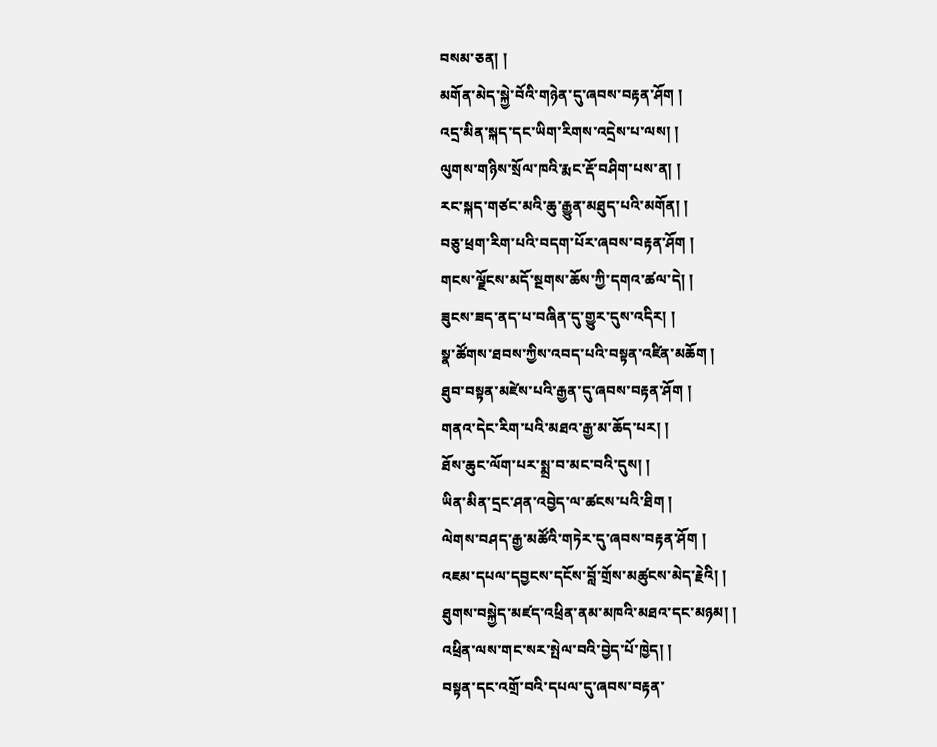བསམ་ཅན། །
མགོན་མེད་སྐྱེ་བོའི་གཉེན་དུ་ཞབས་བརྟན་ཤོག །
འདྲ་མིན་སྐད་དང་ཡིག་རིགས་འདྲེས་པ་ལས། །
ལུགས་གཉིས་སྲོལ་ཁའི་རྨང་རྡོ་བཤིག་པས་ན། །
རང་སྐད་གཙང་མའི་ཆུ་རྒྱུན་མཐུད་པའི་མགོན། །
བཅུ་ཕྲག་རིག་པའི་བདག་པོར་ཞབས་བརྟན་ཤོག །
གངས་ལྗོངས་མདོ་སྔགས་ཆོས་ཀྱི་དགའ་ཚལ་དེ། །
ཟུངས་ཟད་ནད་པ་བཞིན་དུ་གྱུར་དུས་འདིར། །
སྣ་ཚོགས་ཐབས་ཀྱིས་འབད་པའི་བསྟན་འཛིན་མཆོག །
ཐུབ་བསྟན་མཛེས་པའི་རྒྱན་དུ་ཞབས་བརྟན་ཤོག །
གནའ་དེང་རིག་པའི་མཐའ་རྒྱ་མ་ཆོད་པར། །
ཐོས་ཆུང་ལོག་པར་སྨྲ་བ་མང་བའི་དུས། །
ཡིན་མིན་དྲང་ཤན་འབྱེད་ལ་ཚངས་པའི་ཐིག །
ལེགས་བཤད་རྒྱ་མཚོའི་གཏེར་དུ་ཞབས་བརྟན་ཤོག །
འཇམ་དཔལ་དབྱངས་དངོས་བློ་གྲོས་མཚུངས་མེད་རྗེའི། །
ཐུགས་བསྐྱེད་མཛད་འཕྲིན་ནམ་མཁའི་མཐའ་དང་མཉམ། །
འཕྲིན་ལས་གང་སར་སྤེལ་བའི་བྱེད་པོ་ཁྱེད། །
བསྟན་དང་འགྲོ་བའི་དཔལ་དུ་ཞབས་བརྟན་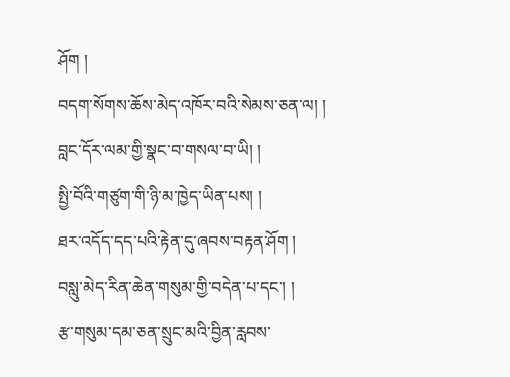ཤོག །
བདག་སོགས་ཆོས་མེད་འཁོར་བའི་སེམས་ཅན་ལ། །
བླང་དོར་ལམ་གྱི་སྣང་བ་གསལ་བ་ཡི། །
སྤྱི་བོའི་གཙུག་གི་ཉི་མ་ཁྱེད་ཡིན་པས། །
ཐར་འདོད་དད་པའི་རྟེན་དུ་ཞབས་བརྟན་ཤོག །
བསླུ་མེད་རིན་ཆེན་གསུམ་གྱི་བདེན་པ་དང་། །
རྩ་གསུམ་དམ་ཅན་སྲུང་མའི་བྱིན་རླབས་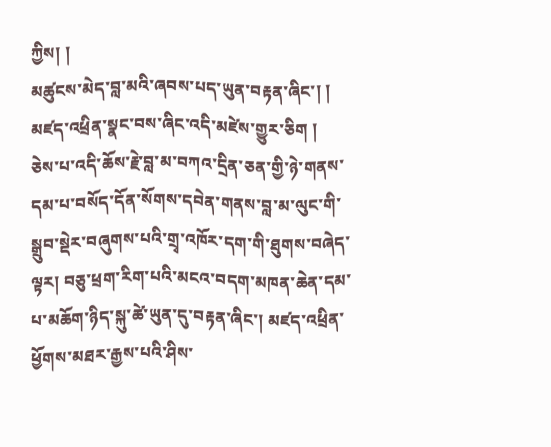ཀྱིས། །
མཚུངས་མེད་བླ་མའི་ཞབས་པད་ཡུན་བརྟན་ཞིང་། །
མཛད་འཕྲིན་སྣང་བས་ཞིང་འདི་མཛེས་གྱུར་ཅིག །
ཅེས་པ་འདི་ཆོས་རྗེ་བླ་མ་བཀའ་དྲིན་ཅན་གྱི་ཉེ་གནས་དམ་པ་བསོད་དོན་སོགས་དབེན་གནས་བླ་མ་ལུང་གི་སྒྲུབ་སྡེར་བཞུགས་པའི་གྲྭ་འཁོར་དག་གི་ཐུགས་བཞེད་ལྟར། བཅུ་ཕྲག་རིག་པའི་མངའ་བདག་མཁན་ཆེན་དམ་པ་མཆོག་ཉིད་སྐུ་ཚེ་ཡུན་དུ་བརྟན་ཞིང་། མཛད་འཕྲིན་ཕྱོགས་མཐར་རྒྱས་པའི་ཤིས་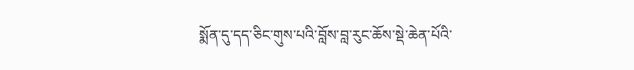སྨོན་དུ་དད་ཅིང་གུས་པའི་བློས་བླ་རུང་ཆོས་སྡེ་ཆེན་པོའི་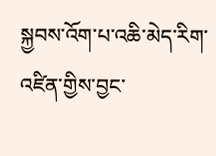སྐྱབས་འོག་པ་འཆི་མེད་རིག་འཛིན་གྱིས་བྱང་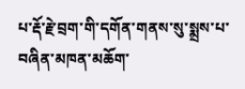པ་རྡོ་རྗེ་བྲག་གི་དགོན་གནས་སུ་སྨྲས་པ་བཞིན་མཁན་མཆོག་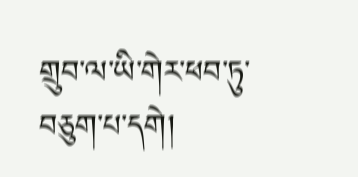གྲུབ་ལ་ཡི་གེར་ཕབ་ཏུ་བཅུག་པ་དགེ།